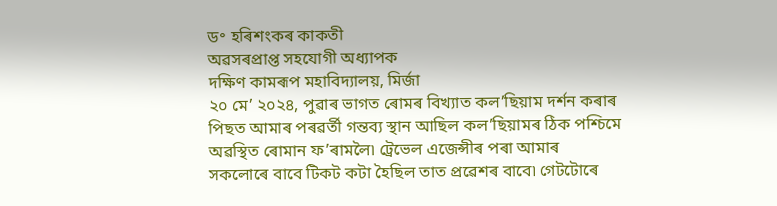ড॰ হৰিশংকৰ কাকতী
অৱসৰপ্ৰাপ্ত সহযোগী অধ্যাপক
দক্ষিণ কামৰূপ মহাবিদ্যালয়, মিৰ্জা
২০ মে’ ২০২৪, পুৱাৰ ভাগত ৰোমৰ বিখ্যাত কল’ছিয়াম দৰ্শন কৰাৰ পিছত আমাৰ পৰৱৰ্তী গন্তব্য স্থান আছিল কল’ছিয়ামৰ ঠিক পশ্চিমে অৱস্থিত ৰোমান ফ’ৰামলৈ৷ ট্ৰেভেল এজেন্সীৰ পৰা আমাৰ সকলোৰে বাবে টিকট কটা হৈছিল তাত প্ৰৱেশৰ বাবে৷ গেটটোৰে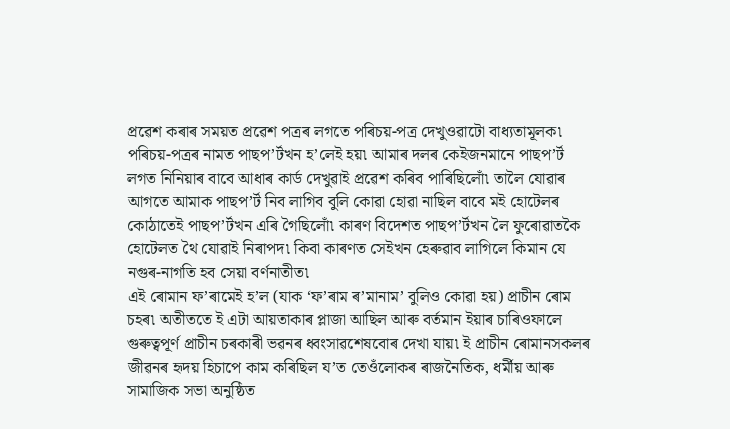প্ৰৱেশ কৰাৰ সময়ত প্ৰৱেশ পত্ৰৰ লগতে পৰিচয়-পত্ৰ দেখুওৱাটো বাধ্যতামূলক৷ পৰিচয়-পত্ৰৰ নামত পাছপ’ৰ্টখন হ’লেই হয়৷ আমাৰ দলৰ কেইজনমানে পাছপ’ৰ্ট লগত নিনিয়াৰ বাবে আধাৰ কাৰ্ড দেখুৱাই প্ৰৱেশ কৰিব পাৰিছিলোঁ৷ তালৈ যোৱাৰ আগতে আমাক পাছপ’ৰ্ট নিব লাগিব বুলি কোৱা হোৱা নাছিল বাবে মই হোটেলৰ কোঠাতেই পাছপ’ৰ্টখন এৰি গৈছিলোঁ৷ কাৰণ বিদেশত পাছপ’ৰ্টখন লৈ ফুৰোৱাতকৈ হোটেলত থৈ যোৱাই নিৰাপদ৷ কিবা কাৰণত সেইখন হেৰুৱাব লাগিলে কিমান যে নগুৰ-নাগতি হব সেয়া বৰ্ণনাতীত৷
এই ৰোমান ফ’ৰামেই হ’ল (যাক ‘ফ’ৰাম ৰ’মানাম’ বুলিও কোৱা হয়) প্ৰাচীন ৰোম চহৰ৷ অতীততে ই এটা আয়তাকাৰ প্লাজা আছিল আৰু বৰ্তমান ইয়াৰ চাৰিওফালে গুৰুত্বপূৰ্ণ প্ৰাচীন চৰকাৰী ভৱনৰ ধ্বংসাৱশেষবোৰ দেখা যায়৷ ই প্ৰাচীন ৰোমানসকলৰ জীৱনৰ হৃদয় হিচাপে কাম কৰিছিল য’ত তেওঁলোকৰ ৰাজনৈতিক, ধৰ্মীয় আৰু সামাজিক সভা অনুষ্ঠিত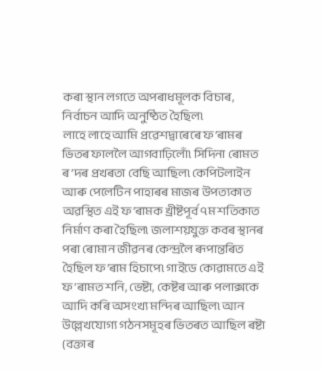কৰা স্থান লগতে অপৰাধমূলক বিচাৰ, নিৰ্বাচন আদি অনুষ্ঠিত হৈছিল৷
লাহে লাহে আমি প্ৰৱেশদ্বাৰেৰে ফ’ৰামৰ ভিতৰ ফাললৈ আগবাঢ়িলোঁ৷ সিদিনা ৰোমত ৰ’দৰ প্ৰখৰতা বেছি আছিল৷ কেপিটলাইন আৰু পেলেটিন পাহাৰৰ মাজৰ উপত্যকাত অৱস্থিত এই ফ’ৰামক খ্ৰীষ্টপূৰ্ব ৭ম শতিকাত নিৰ্মাণ কৰা হৈছিল৷ জলাশয়যুক্ত কবৰ স্থানৰ পৰা ৰোমান জীৱনৰ কেন্দ্ৰলৈ ৰূপান্তৰিত হৈছিল ফ’ৰাম হিচাপে৷ গাইডে কোৱামতে এই ফ’ৰামত শনি, ভেষ্টা, কেষ্টৰ আৰু পলাক্সকে আদি কৰি অসংখ্য মন্দিৰ আছিল৷ আন উল্লেখযোগ্য গঠনসমূহৰ ভিতৰত আছিল ৰষ্টা (বক্তাৰ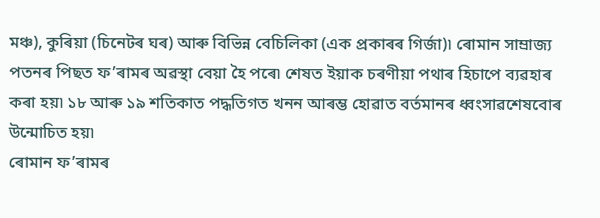মঞ্চ), কুৰিয়া (চিনেটৰ ঘৰ) আৰু বিভিন্ন বেচিলিকা (এক প্ৰকাৰৰ গিৰ্জা)৷ ৰোমান সাম্ৰাজ্য পতনৰ পিছত ফ’ৰামৰ অৱস্থা বেয়া হৈ পৰে৷ শেষত ইয়াক চৰণীয়া পথাৰ হিচাপে ব্যৱহাৰ কৰা হয়৷ ১৮ আৰু ১৯ শতিকাত পদ্ধতিগত খনন আৰম্ভ হোৱাত বৰ্তমানৰ ধ্বংসাৱশেষবোৰ উন্মোচিত হয়৷
ৰোমান ফ’ৰামৰ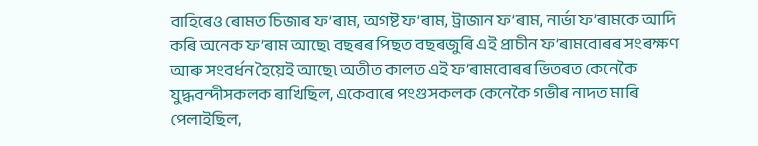বাহিৰেও ৰোমত চিজাৰ ফ’ৰাম, অগষ্ট ফ’ৰাম, ট্ৰাজান ফ’ৰাম, নাৰ্ভা ফ’ৰামকে আদি কৰি অনেক ফ’ৰাম আছে৷ বছৰৰ পিছত বছৰজুৰি এই প্ৰাচীন ফ’ৰামবোৰৰ সংৰক্ষণ আৰু সংবৰ্ধন হৈয়েই আছে৷ অতীত কালত এই ফ’ৰামবোৰৰ ভিতৰত কেনেকৈ যুদ্ধবন্দীসকলক ৰাখিছিল, একেবাৰে পংগুসকলক কেনেকৈ গভীৰ নাদত মাৰি পেলাইছিল,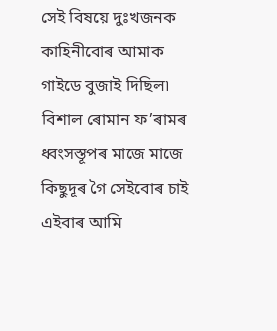সেই বিষয়ে দুঃখজনক কাহিনীবোৰ আমাক গাইডে বুজাই দিছিল৷ বিশাল ৰোমান ফ’ৰামৰ ধ্বংসস্তূপৰ মাজে মাজে কিছুদূৰ গৈ সেইবোৰ চাই এইবাৰ আমি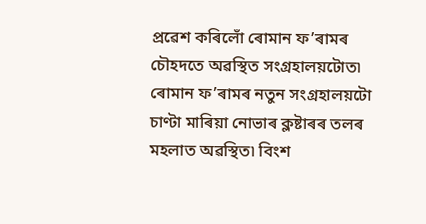প্ৰৱেশ কৰিলোঁ ৰোমান ফ’ৰামৰ চৌহদতে অৱস্থিত সংগ্ৰহালয়টোত৷
ৰোমান ফ’ৰামৰ নতুন সংগ্ৰহালয়টো চাণ্টা মাৰিয়া নোভাৰ ক্লষ্টাৰৰ তলৰ মহলাত অৱস্থিত৷ বিংশ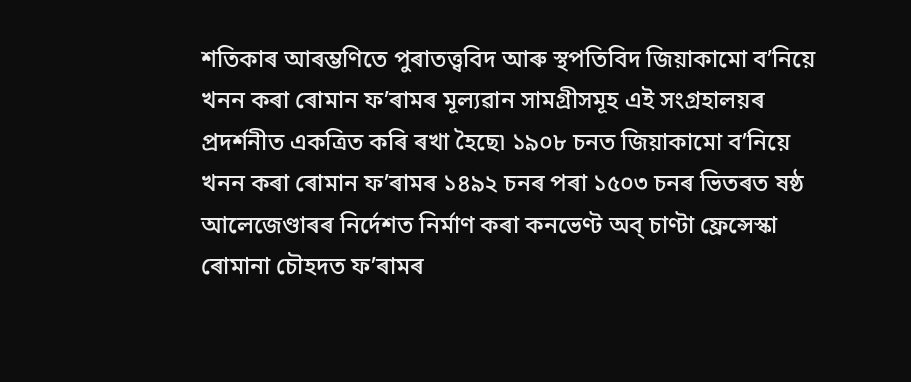শতিকাৰ আৰম্ভণিতে পুৰাতত্ত্ববিদ আৰু স্থপতিবিদ জিয়াকামো ব’নিয়ে খনন কৰা ৰোমান ফ’ৰামৰ মূল্যৱান সামগ্ৰীসমূহ এই সংগ্ৰহালয়ৰ প্ৰদৰ্শনীত একত্ৰিত কৰি ৰখা হৈছে৷ ১৯০৮ চনত জিয়াকামো ব’নিয়ে খনন কৰা ৰোমান ফ’ৰামৰ ১৪৯২ চনৰ পৰা ১৫০৩ চনৰ ভিতৰত ষষ্ঠ আলেজেণ্ডাৰৰ নিৰ্দেশত নিৰ্মাণ কৰা কনভেণ্ট অব্ চাণ্টা ফ্ৰেন্সেস্কা ৰোমানা চৌহদত ফ’ৰামৰ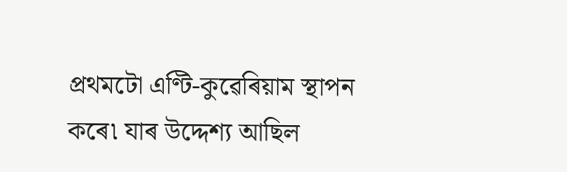প্ৰথমটো এণ্টি-কুৱেৰিয়াম স্থাপন কৰে৷ যাৰ উদ্দেশ্য আছিল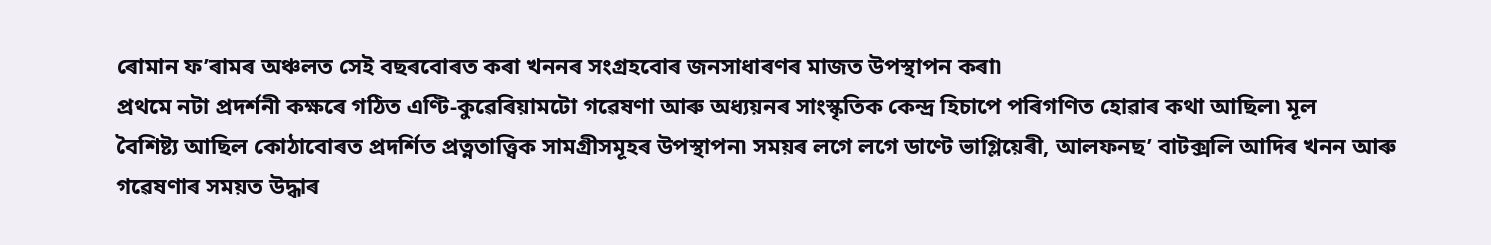ৰোমান ফ’ৰামৰ অঞ্চলত সেই বছৰবোৰত কৰা খননৰ সংগ্ৰহবোৰ জনসাধাৰণৰ মাজত উপস্থাপন কৰা৷
প্ৰথমে নটা প্ৰদৰ্শনী কক্ষৰে গঠিত এণ্টি-কুৱেৰিয়ামটো গৱেষণা আৰু অধ্যয়নৰ সাংস্কৃতিক কেন্দ্ৰ হিচাপে পৰিগণিত হোৱাৰ কথা আছিল৷ মূল
বৈশিষ্ট্য আছিল কোঠাবোৰত প্ৰদৰ্শিত প্ৰত্নতাত্ত্বিক সামগ্ৰীসমূহৰ উপস্থাপন৷ সময়ৰ লগে লগে ডাণ্টে ভাগ্লিয়েৰী, আলফনছ’ বাটক্সলি আদিৰ খনন আৰু গৱেষণাৰ সময়ত উদ্ধাৰ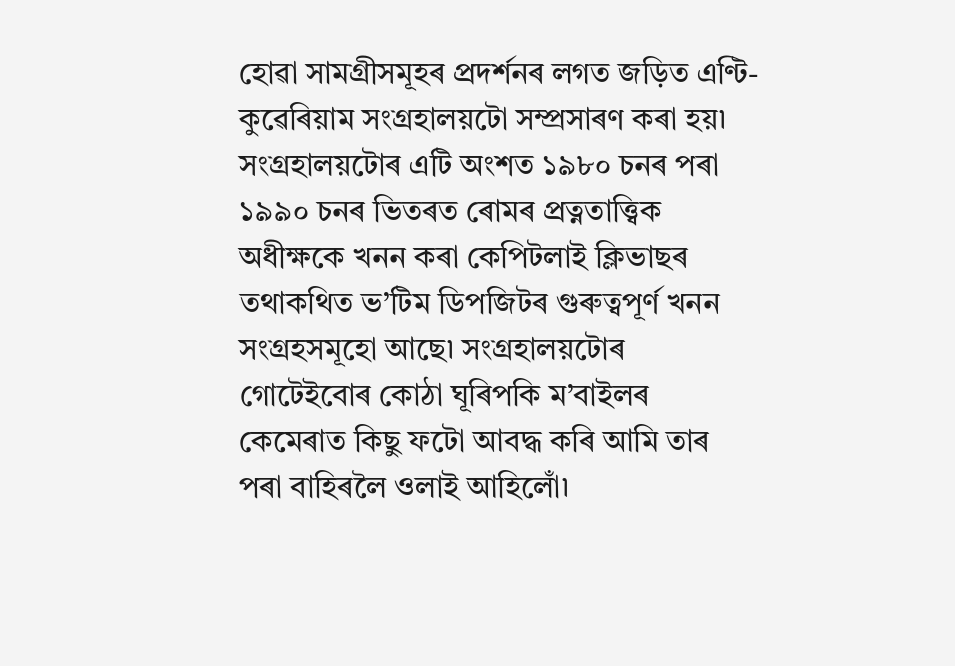হোৱা সামগ্ৰীসমূহৰ প্ৰদৰ্শনৰ লগত জড়িত এণ্টি-কুৱেৰিয়াম সংগ্ৰহালয়টো সম্প্ৰসাৰণ কৰা হয়৷ সংগ্ৰহালয়টোৰ এটি অংশত ১৯৮০ চনৰ পৰা ১৯৯০ চনৰ ভিতৰত ৰোমৰ প্ৰত্নতাত্ত্বিক অধীক্ষকে খনন কৰা কেপিটলাই ক্লিভাছৰ তথাকথিত ভ’টিম ডিপজিটৰ গুৰুত্বপূৰ্ণ খনন সংগ্ৰহসমূহো আছে৷ সংগ্ৰহালয়টোৰ গোটেইবোৰ কোঠা ঘূৰিপকি ম’বাইলৰ কেমেৰাত কিছু ফটো আবদ্ধ কৰি আমি তাৰ পৰা বাহিৰলৈ ওলাই আহিলোঁ৷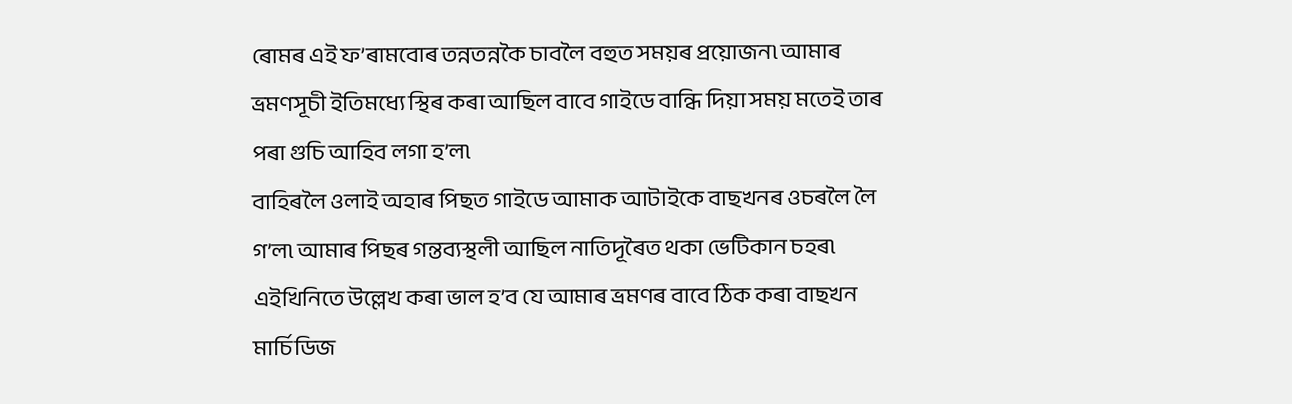ৰোমৰ এই ফ’ৰামবোৰ তন্নতন্নকৈ চাবলৈ বহুত সময়ৰ প্ৰয়োজন৷ আমাৰ ভ্ৰমণসূচী ইতিমধ্যে স্থিৰ কৰা আছিল বাবে গাইডে বান্ধি দিয়া সময় মতেই তাৰ পৰা গুচি আহিব লগা হ’ল৷
বাহিৰলৈ ওলাই অহাৰ পিছত গাইডে আমাক আটাইকে বাছখনৰ ওচৰলৈ লৈ গ’ল৷ আমাৰ পিছৰ গন্তব্যস্থলী আছিল নাতিদূৰৈত থকা ভেটিকান চহৰ৷ এইখিনিতে উল্লেখ কৰা ভাল হ’ব যে আমাৰ ভ্ৰমণৰ বাবে ঠিক কৰা বাছখন মাৰ্চিডিজ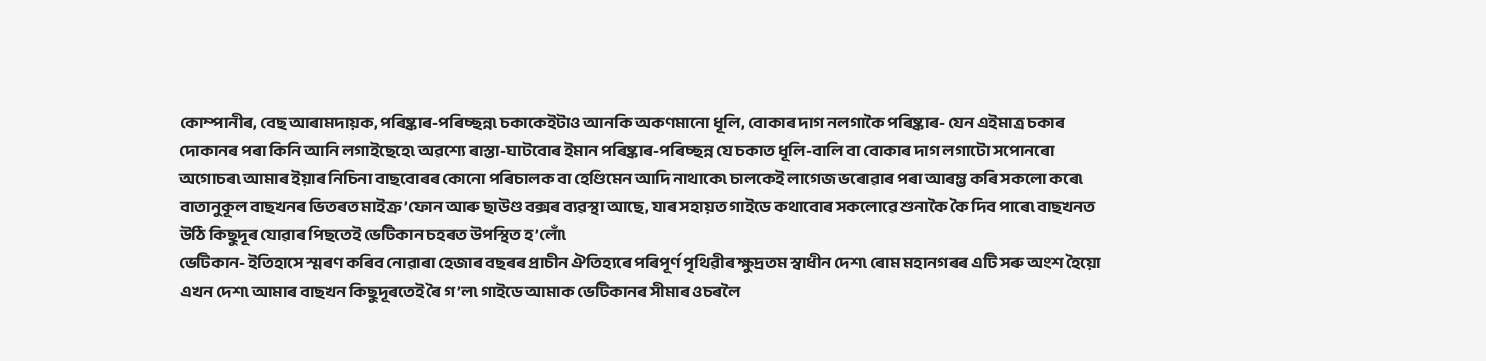কোম্পানীৰ, বেছ আৰামদায়ক, পৰিষ্কাৰ-পৰিচ্ছন্ন৷ চকাকেইটাও আনকি অকণমানো ধূলি, বোকাৰ দাগ নলগাকৈ পৰিষ্কাৰ- যেন এইমাত্ৰ চকাৰ দোকানৰ পৰা কিনি আনি লগাইছেহে৷ অৱশ্যে ৰাস্তা-ঘাটবোৰ ইমান পৰিষ্কাৰ-পৰিচ্ছন্ন যে চকাত ধূলি-বালি বা বোকাৰ দাগ লগাটো সপোনৰো অগোচৰ৷ আমাৰ ইয়াৰ নিচিনা বাছবোৰৰ কোনো পৰিচালক বা হেণ্ডিমেন আদি নাথাকে৷ চালকেই লাগেজ ভৰোৱাৰ পৰা আৰম্ভ কৰি সকলো কৰে৷ বাতানুকূল বাছখনৰ ভিতৰত মাইক্ৰ’ফোন আৰু ছাউণ্ড বক্সৰ ব্যৱস্থা আছে, যাৰ সহায়ত গাইডে কথাবোৰ সকলোৱে শুনাকৈ কৈ দিব পাৰে৷ বাছখনত উঠি কিছুদূৰ যোৱাৰ পিছতেই ভেটিকান চহৰত উপস্থিত হ’লোঁ৷
ভেটিকান- ইতিহাসে স্মৰণ কৰিব নোৱাৰা হেজাৰ বছৰৰ প্ৰাচীন ঐতিহ্যৰে পৰিপূৰ্ণ পৃথিৱীৰ ক্ষুদ্ৰতম স্বাধীন দেশ৷ ৰোম মহানগৰৰ এটি সৰু অংশ হৈয়ো এখন দেশ৷ আমাৰ বাছখন কিছুদূৰতেই ৰৈ গ’ল৷ গাইডে আমাক ভেটিকানৰ সীমাৰ ওচৰলৈ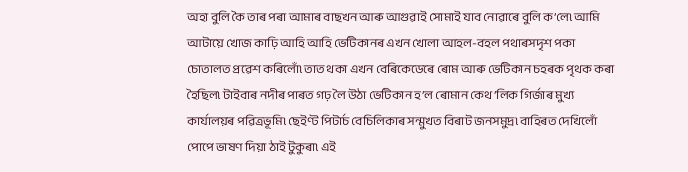অহা বুলি কৈ তাৰ পৰা আমাৰ বাছখন আৰু আগুৱাই সোমাই যাব নোৱাৰে বুলি ক’লে৷ আমি আটায়ে খোজ কাঢ়ি আহি আহি ভেটিকানৰ এখন খোলা আহল-বহল পথাৰসদৃশ পকা চোতালত প্ৰৱেশ কৰিলোঁ৷ তাত থকা এখন বেৰিকেডেৰে ৰোম আৰু ভেটিকান চহৰক পৃথক কৰা হৈছিল৷ টাইবাৰ নদীৰ পাৰত গঢ় লৈ উঠা ভেটিকান হ’ল ৰোমান কেথ’লিক গিৰ্জাৰ মুখ্য কাৰ্যালয়ৰ পৱিত্ৰভূমি৷ ছেইণ্ট পিটাৰ্চ বেচিলিকাৰ সন্মুখত বিৰাট জনসমুদ্ৰ৷ বাহিৰত দেখিলোঁ পোপে ভাষণ দিয়া ঠাই টুকুৰা৷ এই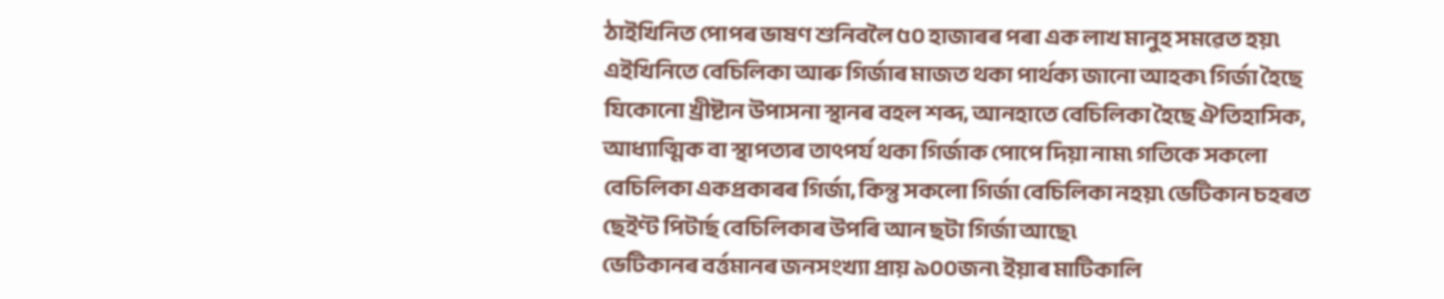ঠাইখিনিত পোপৰ ভাষণ শুনিবলৈ ৫০ হাজাৰৰ পৰা এক লাখ মানুহ সমৱেত হয়৷
এইখিনিতে বেচিলিকা আৰু গিৰ্জাৰ মাজত থকা পাৰ্থক্য জানো আহক৷ গিৰ্জা হৈছে যিকোনো খ্ৰীষ্টান উপাসনা স্থানৰ বহল শব্দ, আনহাতে বেচিলিকা হৈছে ঐতিহাসিক, আধ্যাত্মিক বা স্থাপত্যৰ তাৎপৰ্য থকা গিৰ্জাক পোপে দিয়া নাম৷ গতিকে সকলো বেচিলিকা একপ্ৰকাৰৰ গিৰ্জা, কিন্তু সকলো গিৰ্জা বেচিলিকা নহয়৷ ভেটিকান চহৰত ছেইণ্ট পিটাৰ্ছ বেচিলিকাৰ উপৰি আন ছটা গিৰ্জা আছে৷
ভেটিকানৰ বৰ্ত্তমানৰ জনসংখ্যা প্ৰায় ৯০০জন৷ ইয়াৰ মাটিকালি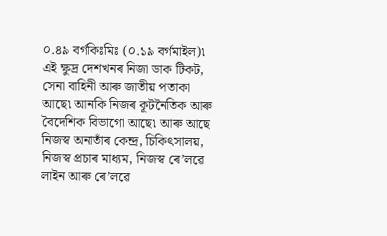০.৪৯ বৰ্গকিঃমিঃ (০.১৯ বৰ্গমাইল)৷ এই ক্ষুদ্ৰ দেশখনৰ নিজা ডাক টিকট, সেনা বাহিনী আৰু জাতীয় পতাকা আছে৷ আনকি নিজৰ কূটনৈতিক আৰু বৈদেশিক বিভাগো আছে৷ আৰু আছে নিজস্ব অনাতাঁৰ কেন্দ্ৰ, চিকিৎসালয়, নিজস্ব প্ৰচাৰ মাধ্যম, নিজস্ব ৰে’লৱে লাইন আৰু ৰে’লৱে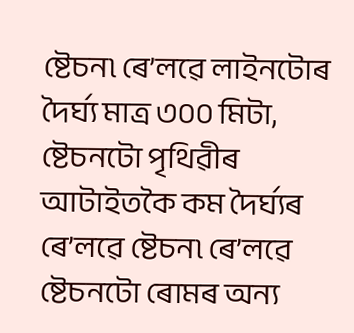ষ্টেচন৷ ৰে’লৱে লাইনটোৰ দৈৰ্ঘ্য মাত্ৰ ৩০০ মিটা, ষ্টেচনটো পৃথিৱীৰ আটাইতকৈ কম দৈৰ্ঘ্যৰ ৰে’লৱে ষ্টেচন৷ ৰে’লৱে ষ্টেচনটো ৰোমৰ অন্য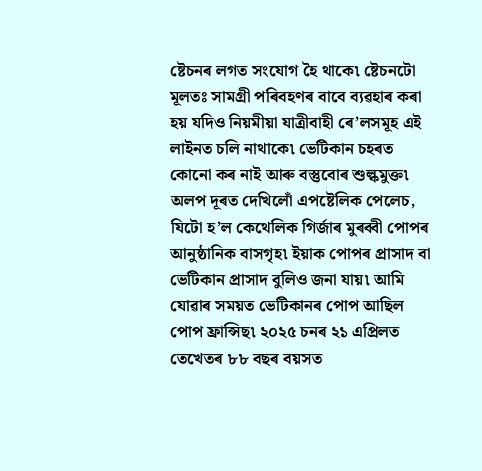ষ্টেচনৰ লগত সংযোগ হৈ থাকে৷ ষ্টেচনটো মূলতঃ সামগ্ৰী পৰিবহণৰ বাবে ব্যৱহাৰ কৰা হয় যদিও নিয়মীয়া যাত্ৰীবাহী ৰে’লসমূহ এই লাইনত চলি নাথাকে৷ ভেটিকান চহৰত কোনো কৰ নাই আৰু বস্তুবোৰ শুল্কমুক্ত৷ অলপ দূৰত দেখিলোঁ এপষ্টেলিক পেলেচ, যিটো হ’ল কেথেলিক গিৰ্জাৰ মুৰব্বী পোপৰ আনুষ্ঠানিক বাসগৃহ৷ ইয়াক পোপৰ প্ৰাসাদ বা ভেটিকান প্ৰাসাদ বুলিও জনা যায়৷ আমি যোৱাৰ সময়ত ভেটিকানৰ পোপ আছিল পোপ ফ্ৰান্সিছ৷ ২০২৫ চনৰ ২১ এপ্ৰিলত তেখেতৰ ৮৮ বছৰ বয়সত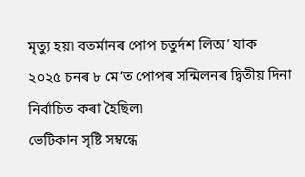মৃত্যু হয়৷ বতৰ্মানৰ পোপ চতুৰ্দশ লিঅ’ যাক ২০২৫ চনৰ ৮ মে’ত পোপৰ সন্মিলনৰ দ্বিতীয় দিনা নিৰ্বাচিত কৰা হৈছিল৷
ভেটিকান সৃষ্টি সম্বন্ধে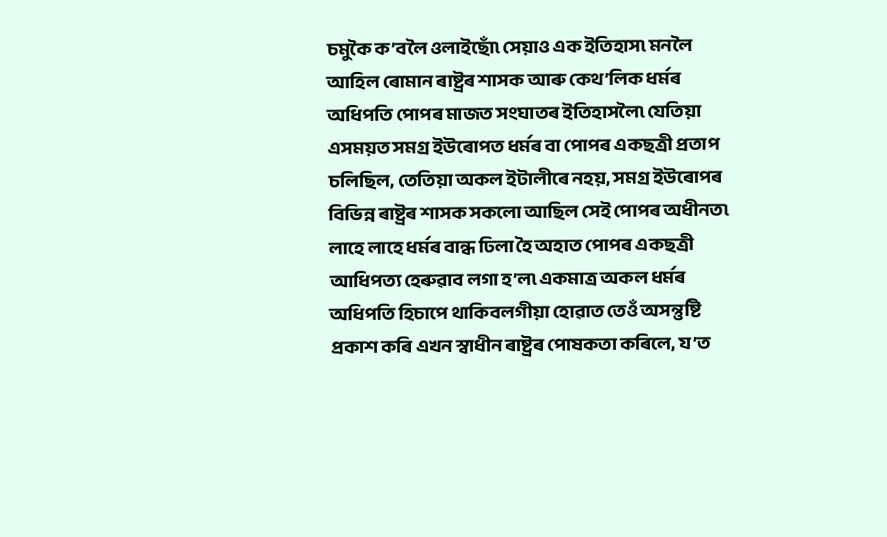চমুকৈ ক’বলৈ ওলাইছোঁ৷ সেয়াও এক ইতিহাস৷ মনলৈ আহিল ৰোমান ৰাষ্ট্ৰৰ শাসক আৰু কেথ’লিক ধৰ্মৰ অধিপতি পোপৰ মাজত সংঘাতৰ ইতিহাসলৈ৷ যেতিয়া এসময়ত সমগ্ৰ ইউৰোপত ধৰ্মৰ বা পোপৰ একছত্ৰী প্ৰতাপ চলিছিল, তেতিয়া অকল ইটালীৰে নহয়, সমগ্ৰ ইউৰোপৰ বিভিন্ন ৰাষ্ট্ৰৰ শাসক সকলো আছিল সেই পোপৰ অধীনত৷ লাহে লাহে ধৰ্মৰ বান্ধ ঢিলা হৈ অহাত পোপৰ একছত্ৰী আধিপত্য হেৰুৱাব লগা হ’ল৷ একমাত্ৰ অকল ধৰ্মৰ অধিপতি হিচাপে থাকিবলগীয়া হোৱাত তেওঁ অসন্তুষ্টি প্ৰকাশ কৰি এখন স্বাধীন ৰাষ্ট্ৰৰ পোষকতা কৰিলে, য’ত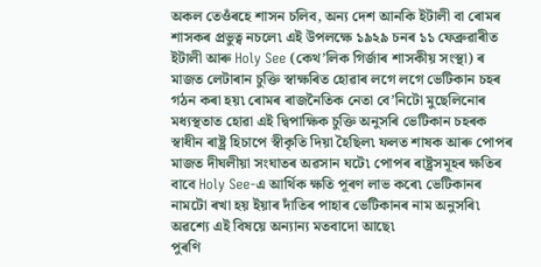অকল তেওঁৰহে শাসন চলিব, অন্য দেশ আনকি ইটালী বা ৰোমৰ শাসকৰ প্ৰভুত্ব নচলে৷ এই উপলক্ষে ১৯২৯ চনৰ ১১ ফেব্ৰুৱাৰীত ইটালী আৰু Holy See (কেথ’লিক গিৰ্জাৰ শাসকীয় সংস্থা) ৰ মাজত লেটাৰান চুক্তি স্বাক্ষৰিত হোৱাৰ লগে লগে ভেটিকান চহৰ গঠন কৰা হয়৷ ৰোমৰ ৰাজনৈতিক নেতা বে’নিটো মুছেলিনোৰ মধ্যস্থতাত হোৱা এই দ্বিপাক্ষিক চুক্তি অনুসৰি ভেটিকান চহৰক স্বাধীন ৰাষ্ট্ৰ হিচাপে স্বীকৃতি দিয়া হৈছিল৷ ফলত শাষক আৰু পোপৰ মাজত দীঘলীয়া সংঘাতৰ অৱসান ঘটে৷ পোপৰ ৰাষ্ট্ৰসমূহৰ ক্ষতিৰ বাবে Holy See-এ আৰ্থিক ক্ষতি পূৰণ লাভ কৰে৷ ভেটিকানৰ নামটো ৰখা হয় ইয়াৰ দাঁতিৰ পাহাৰ ভেটিকানৰ নাম অনুসৰি৷ অৱশ্যে এই বিষয়ে অন্যান্য মতবাদো আছে৷
পুৰণি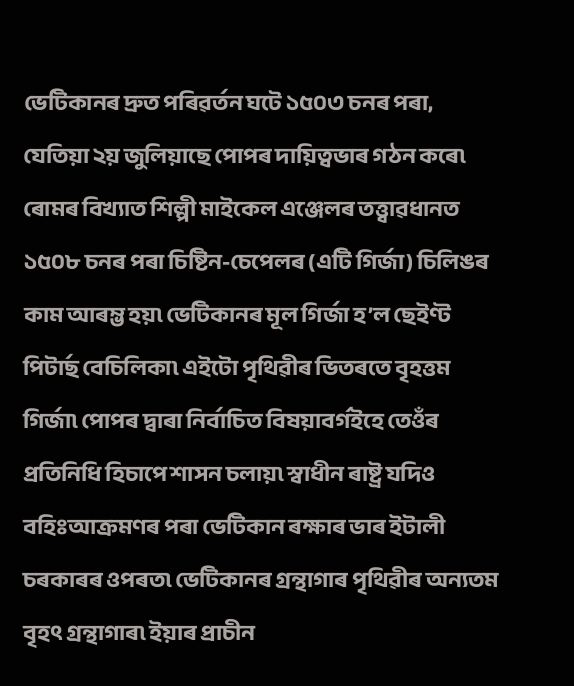ভেটিকানৰ দ্ৰুত পৰিৱৰ্তন ঘটে ১৫০৩ চনৰ পৰা, যেতিয়া ২য় জুলিয়াছে পোপৰ দায়িত্বভাৰ গঠন কৰে৷ ৰোমৰ বিখ্যাত শিল্পী মাইকেল এঞ্জেলৰ তত্ত্বাৱধানত ১৫০৮ চনৰ পৰা চিষ্টিন-চেপেলৰ (এটি গিৰ্জা) চিলিঙৰ কাম আৰম্ভ হয়৷ ভেটিকানৰ মূল গিৰ্জা হ’ল ছেইণ্ট পিটাৰ্ছ বেচিলিকা৷ এইটো পৃথিৱীৰ ভিতৰতে বৃহত্তম গিৰ্জা৷ পোপৰ দ্বাৰা নিৰ্বাচিত বিষয়াবৰ্গইহে তেওঁৰ প্ৰতিনিধি হিচাপে শাসন চলায়৷ স্বাধীন ৰাষ্ট্ৰ যদিও বহিঃআক্ৰমণৰ পৰা ভেটিকান ৰক্ষাৰ ভাৰ ইটালী চৰকাৰৰ ওপৰত৷ ভেটিকানৰ গ্ৰন্থাগাৰ পৃথিৱীৰ অন্যতম বৃহৎ গ্ৰন্থাগাৰ৷ ইয়াৰ প্ৰাচীন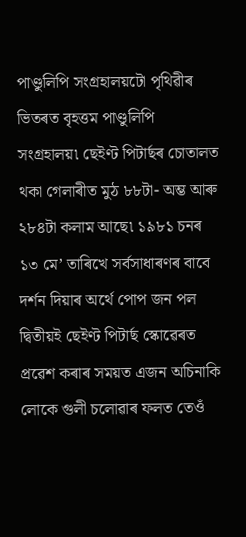পাণ্ডুলিপি সংগ্ৰহালয়টো পৃথিৱীৰ ভিতৰত বৃহত্তম পাণ্ডুলিপি সংগ্ৰহালয়৷ ছেইণ্ট পিটাৰ্ছৰ চোতালত থকা গেলাৰীত মুঠ ৮৮টা- অম্ভ আৰু ২৮৪টা কলাম আছে৷ ১৯৮১ চনৰ ১৩ মে’ তাৰিখে সৰ্বসাধাৰণৰ বাবে দৰ্শন দিয়াৰ অৰ্থে পোপ জন পল দ্বিতীয়ই ছেইণ্ট পিটাৰ্ছ স্কোৱেৰত প্ৰৱেশ কৰাৰ সময়ত এজন অচিনাকি লোকে গুলী চলোৱাৰ ফলত তেওঁ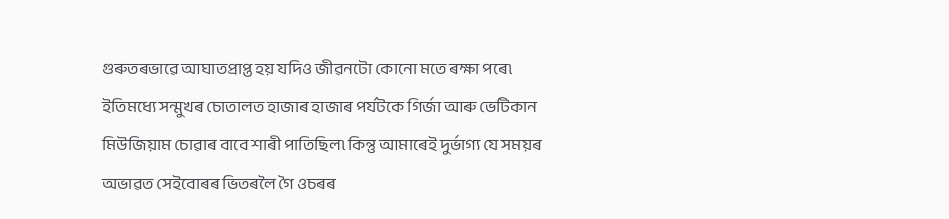গুৰুতৰভাৱে আঘাতপ্ৰাপ্ত হয় যদিও জীৱনটো কোনো মতে ৰক্ষা পৰে৷
ইতিমধ্যে সন্মুখৰ চোতালত হাজাৰ হাজাৰ পৰ্যটকে গিৰ্জা আৰু ভেটিকান মিউজিয়াম চোৱাৰ বাবে শাৰী পাতিছিল৷ কিন্তু আমাৰেই দুৰ্ভাগ্য যে সময়ৰ অভাৱত সেইবোৰৰ ভিতৰলৈ গৈ ওচৰৰ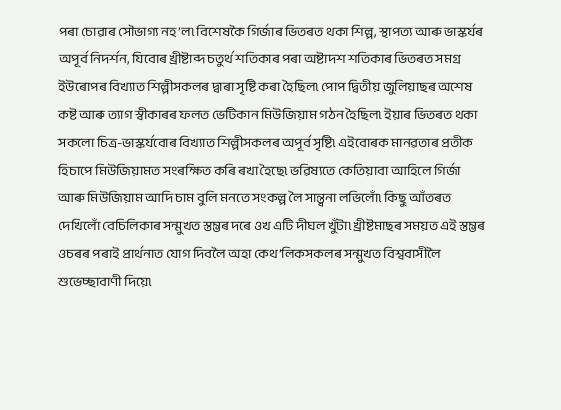পৰা চোৱাৰ সৌভাগ্য নহ’ল৷ বিশেষকৈ গিৰ্জাৰ ভিতৰত থকা শিল্প, স্থাপত্য আৰু ভাস্কৰ্যৰ অপূৰ্ব নিদৰ্শন, যিবোৰ খ্ৰীষ্টাব্দ চতুৰ্থ শতিকাৰ পৰা অষ্টাদশ শতিকাৰ ভিতৰত সমগ্ৰ ইউৰোপৰ বিখ্যাত শিল্পীসকলৰ দ্বাৰা সৃষ্টি কৰা হৈছিল৷ পোপ দ্বিতীয় জুলিয়াছৰ অশেষ কষ্ট আৰু ত্যাগ স্বীকাৰৰ ফলত ভেটিকান মিউজিয়াম গঠন হৈছিল৷ ইয়াৰ ভিতৰত থকা সকলো চিত্ৰ-ভাস্কৰ্যবোৰ বিখ্যাত শিল্পীসকলৰ অপূৰ্ব সৃষ্টি৷ এইবোৰক মানৱতাৰ প্ৰতীক হিচাপে মিউজিয়ামত সংৰক্ষিত কৰি ৰখা হৈছে৷ ভৱিষ্যতে কেতিয়াবা আহিলে গিৰ্জা আৰু মিউজিয়াম আদি চাম বুলি মনতে সংকল্প লৈ সান্ত্বনা লভিলোঁ৷ কিছু আঁতৰত দেখিলোঁ বেচিলিকাৰ সন্মুখত স্তম্ভৰ দৰে ওখ এটি দীঘল খুঁটা৷ খ্ৰীষ্টমাছৰ সময়ত এই স্তম্ভৰ ওচৰৰ পৰাই প্ৰাৰ্থনাত যোগ দিবলৈ অহা কেথ’লিকসকলৰ সন্মুখত বিশ্ববাসীলৈ শুভেচ্ছাবাণী দিয়ে৷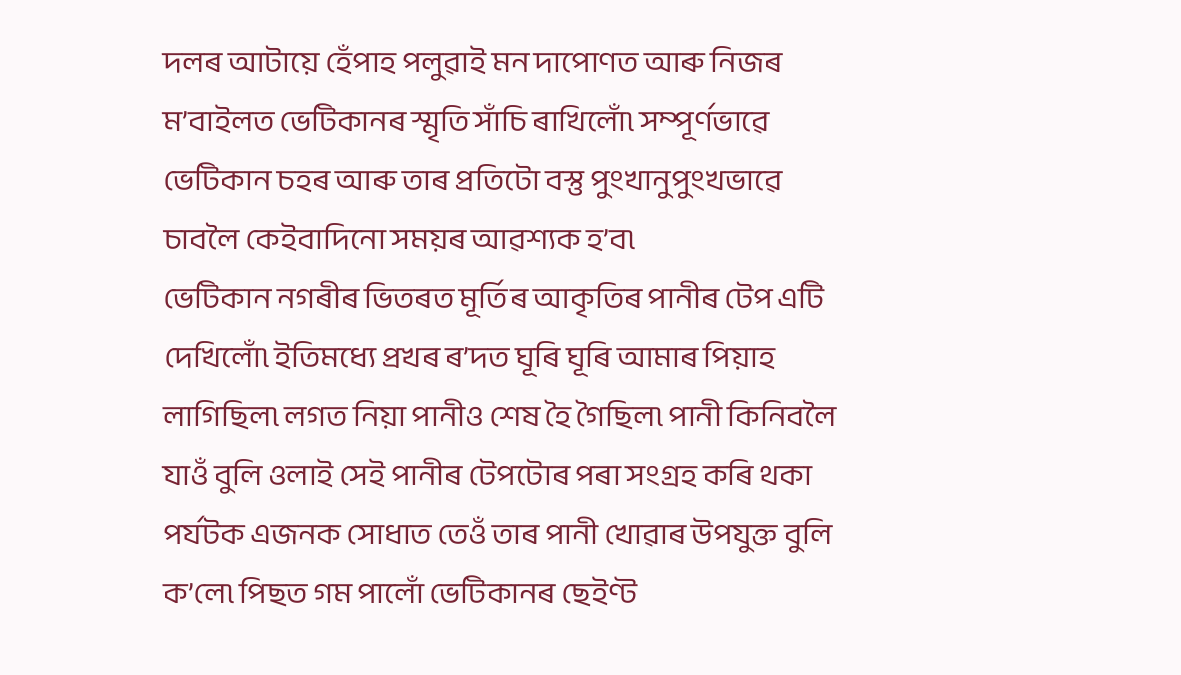দলৰ আটায়ে হেঁপাহ পলুৱাই মন দাপোণত আৰু নিজৰ ম’বাইলত ভেটিকানৰ স্মৃতি সাঁচি ৰাখিলোঁ৷ সম্পূৰ্ণভাৱে ভেটিকান চহৰ আৰু তাৰ প্ৰতিটো বস্তু পুংখানুপুংখভাৱে চাবলৈ কেইবাদিনো সময়ৰ আৱশ্যক হ’ব৷
ভেটিকান নগৰীৰ ভিতৰত মূৰ্তিৰ আকৃতিৰ পানীৰ টেপ এটি দেখিলোঁ৷ ইতিমধ্যে প্ৰখৰ ৰ’দত ঘূৰি ঘূৰি আমাৰ পিয়াহ লাগিছিল৷ লগত নিয়া পানীও শেষ হৈ গৈছিল৷ পানী কিনিবলৈ যাওঁ বুলি ওলাই সেই পানীৰ টেপটোৰ পৰা সংগ্ৰহ কৰি থকা পৰ্যটক এজনক সোধাত তেওঁ তাৰ পানী খোৱাৰ উপযুক্ত বুলি ক’লে৷ পিছত গম পালোঁ ভেটিকানৰ ছেইণ্ট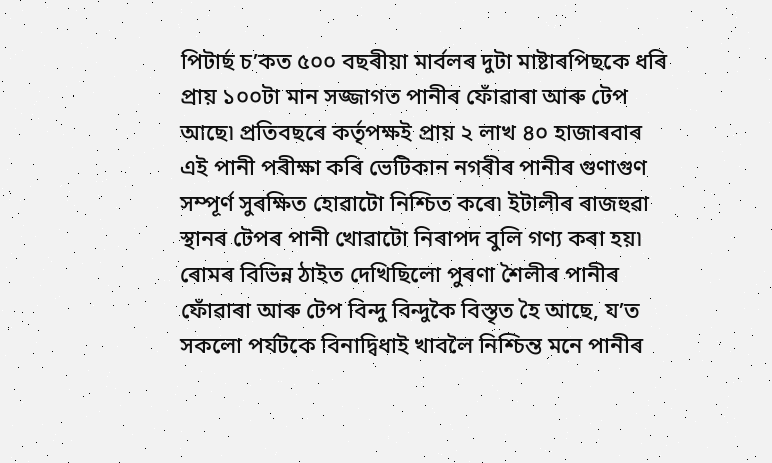পিটাৰ্ছ চ’কত ৫০০ বছৰীয়া মাৰ্বলৰ দুটা মাষ্টাৰপিছকে ধৰি প্ৰায় ১০০টা মান সজ্জাগত পানীৰ ফোঁৱাৰা আৰু টেপ আছে৷ প্ৰতিবছৰে কৰ্তৃপক্ষই প্ৰায় ২ লাখ ৪০ হাজাৰবাৰ এই পানী পৰীক্ষা কৰি ভেটিকান নগৰীৰ পানীৰ গুণাগুণ সম্পূৰ্ণ সুৰক্ষিত হোৱাটো নিশ্চিত কৰে৷ ইটালীৰ ৰাজহুৱা স্থানৰ টেপৰ পানী খোৱাটো নিৰাপদ বুলি গণ্য কৰা হয়৷ ৰোমৰ বিভিন্ন ঠাইত দেখিছিলো পুৰণা শৈলীৰ পানীৰ ফোঁৱাৰা আৰু টেপ বিন্দু বিন্দুকৈ বিস্তৃত হৈ আছে, য’ত সকলো পৰ্যটকে বিনাদ্বিধাই খাবলৈ নিশ্চিন্ত মনে পানীৰ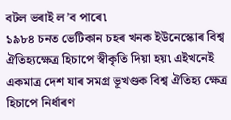বটল ভৰাই ল’ব পাৰে৷
১৯৮৪ চনত ভেটিকান চহৰ খনক ইউনেস্কোৰ বিশ্ব ঐতিহ্যক্ষেত্ৰ হিচাপে স্বীকৃতি দিয়া হয়৷ এইখনেই একমাত্ৰ দেশ যাৰ সমগ্ৰ ভূখণ্ডক বিশ্ব ঐতিহ্য ক্ষেত্ৰ হিচাপে নিৰ্ধাৰণ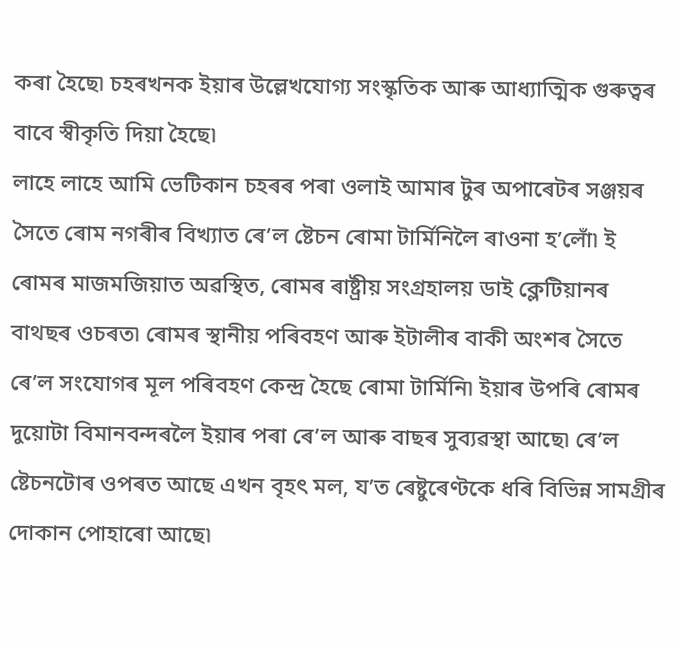কৰা হৈছে৷ চহৰখনক ইয়াৰ উল্লেখযোগ্য সংস্কৃতিক আৰু আধ্যাত্মিক গুৰুত্বৰ বাবে স্বীকৃতি দিয়া হৈছে৷
লাহে লাহে আমি ভেটিকান চহৰৰ পৰা ওলাই আমাৰ টুৰ অপাৰেটৰ সঞ্জয়ৰ সৈতে ৰোম নগৰীৰ বিখ্যাত ৰে’ল ষ্টেচন ৰোমা টাৰ্মিনিলৈ ৰাওনা হ’লোঁ৷ ই ৰোমৰ মাজমজিয়াত অৱস্থিত, ৰোমৰ ৰাষ্ট্ৰীয় সংগ্ৰহালয় ডাই ক্লেটিয়ানৰ বাথছৰ ওচৰত৷ ৰোমৰ স্থানীয় পৰিবহণ আৰু ইটালীৰ বাকী অংশৰ সৈতে ৰে’ল সংযোগৰ মূল পৰিবহণ কেন্দ্ৰ হৈছে ৰোমা টাৰ্মিনি৷ ইয়াৰ উপৰি ৰোমৰ দুয়োটা বিমানবন্দৰলৈ ইয়াৰ পৰা ৰে’ল আৰু বাছৰ সুব্যৱস্থা আছে৷ ৰে’ল ষ্টেচনটোৰ ওপৰত আছে এখন বৃহৎ মল, য’ত ৰেষ্টুৰেণ্টকে ধৰি বিভিন্ন সামগ্ৰীৰ দোকান পোহাৰো আছে৷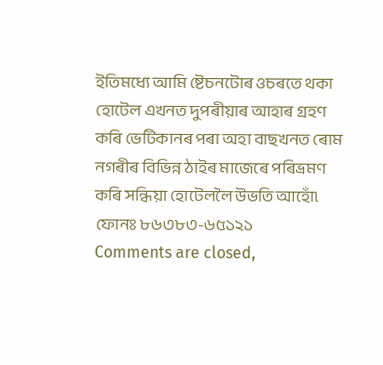ইতিমধ্যে আমি ষ্টেচনটোৰ ওচৰতে থকা হোটেল এখনত দুপৰীয়াৰ আহাৰ গ্ৰহণ কৰি ভেটিকানৰ পৰা অহা বাছখনত ৰোম নগৰীৰ বিভিন্ন ঠাইৰ মাজেৰে পৰিভ্ৰমণ কৰি সন্ধিয়া হোটেললৈ উভতি আহোঁ৷
ফোনঃ ৮৬৩৮৩-৬৫১২১
Comments are closed,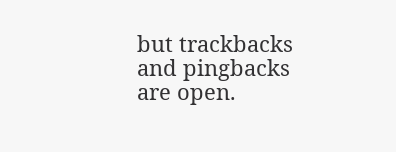but trackbacks and pingbacks are open.